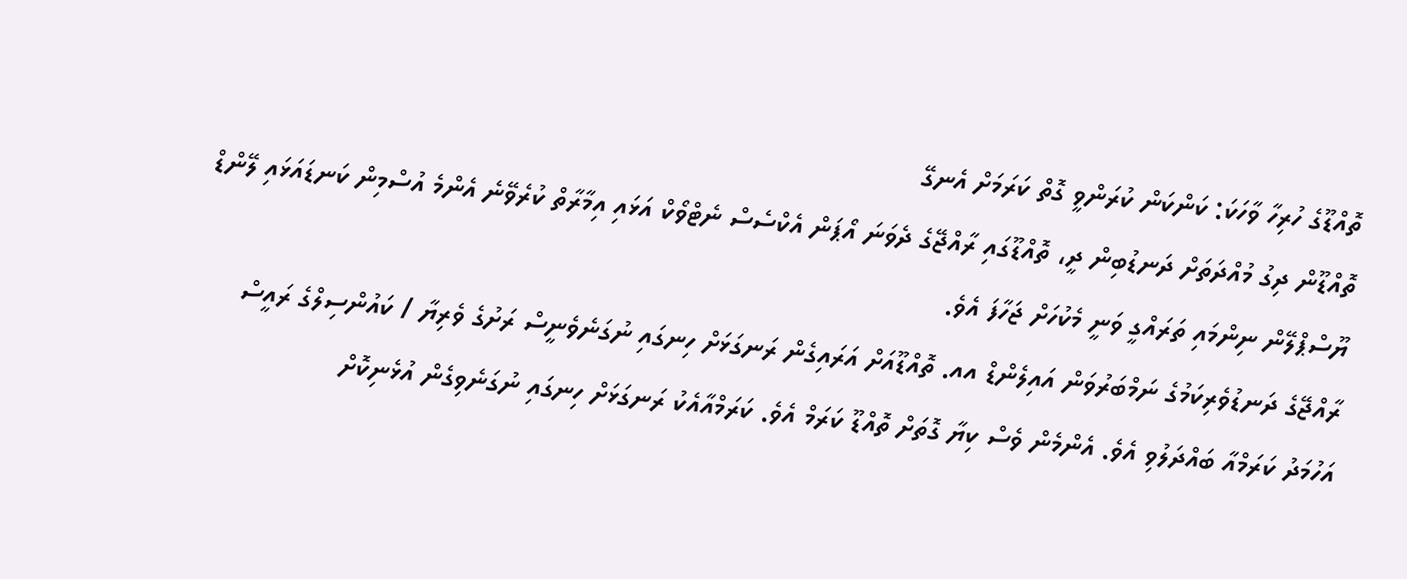ތޮއްޑޫގެ ހުރިހާ ވާހަކަ: ކަންކަން ކުރަންވީ ގޮތް ކަރަމަށް އެނގޭ
ތޮއްޑޫން ދިގު މުއްދަތަށް ދަނޑުބިން ދީ، ތޮއްޑޫގައި ރާއްޖޭގެ ދެވަނަ އޯޕަން އެކްސެސް ނެޓްވޯކް އަޅައި އިމާރާތް ކުރެވޭނެ އެންމެ އުސްމިން ކަނޑައަޅައި ލޭންޑް ޔޫސްޕްލޭން ނިންމައި ތަރައްގީ ވަނީ މެކުހަށް ޖަހާފަ އެވެ.
ރާއްޖޭގެ ދަނޑުވެރިކަމުގެ ނަމްބަރުވަން އައިލެންޑް އއ. ތޮއްޑޫއަށް އަރައިގެން ރަނގަޅަށް ހިނގައި ނުގަނެވެނީސް ރަށުގެ ވެރިޔާ / ކައުންސިލްގެ ރައީސް އަހުމަދު ކަރަމްއާ ބައްދަލުވި އެވެ. އެންމެން ވެސް ކިޔާ ގޮތަށް ތޮއްޑޫ ކަރަމް އެވެ. ކަރަމްއާއެކު ރަނގަޅަށް ހިނގައި ނުގަނެވިގެން އުޅެނިކޮށް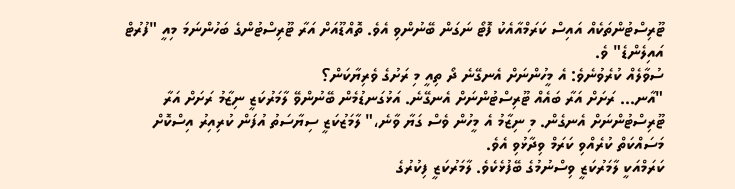ޓޫރިސްޓުންތަކެއް އައިސް ކަރަމްއާއެކު ފޮޓޯ ނަގަން ބޭނުންވި އެވެ. ތޮއްޑޫއަށް އަރާ ޓޫރިސްޓުންގެ ބަހުންނަމަ މިއީ "ފުރުޓް އައިލެންޑެ" ވެ.
ސުވާލެއް ކުރެވުނެވެ: އެ މީހުންނަށް އެނގޭނެ ދޯ ތިއީ މި ރަށުގެ ވެރިޔާކަން؟
"އާނ... ރަށަށް އަރާ ބައެއް ޓޫރިސްޓުންނަށް އެނގޭނެ. އަޅުގަނޑުމެން ބޭނުންވޭ ލާމަރުކަޒީ ނިޒާމު ރަށަށް އަރާ ޓޫރިސްޓުންނަށް އެނގެން. މި ނިޒާމު އެ މީހުން ވެސް ގަޔާ ވާނެ،" ލާމަޒުކަޒީ ސިޔާސަތު އުފަން ކުރިއިރު އިސްކޮށް މަސައްކަތް ކުރެއްވި ކަރަމް ވިދާޅުވި އެވެ.
ކަރަމްއަކީ ލާމަރުކަޒީ ވިސްނުމުގެ ބޭފުޅެކެވެ. ލާމަރުކަޒީ ފިކުރުގެ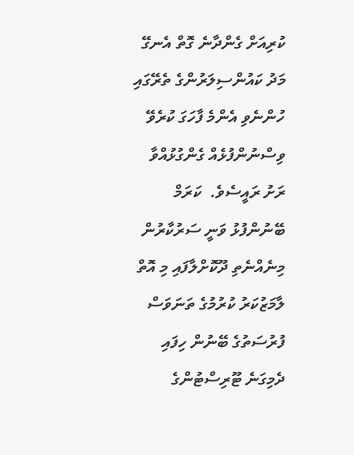ކުރިއަށް ގެންދާނެ ގޮތް އެނގޭ މަދު ކައުންސިލަރުންގެ ތެރޭގައި ހުންނެވި އެންމެ ފާހަގަ ކުރެވޭ ވިސްނުންފުޅެއް ގެންގުޅުއްވާ ރަށު ރައީސެވެ.  ކަރަމް ބޭނުންފުޅު ވަނީ ސަރުކާރުން މިނެއްނެތި ދޫކޮށްލާފައި މި އޮތް ލާމަޒުކަރު ކުރުމުގެ ތަނަވަސް ފުރުސަތުގެ ބޭނުން ހިފައި ދެމިގަނެ ޓޫރިސްޓުންގެ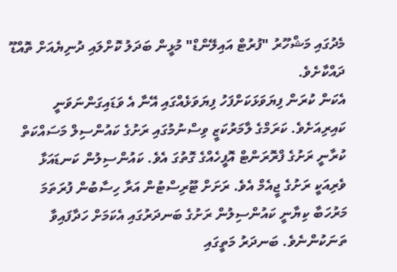މެދުގައި މަޝްހޫރު "ފުރުޓް އައިލޭންޑް" މުޅީން ބަދަލު ކޮށްލައި ދުނިޔެއަށް ތޮއްޑޫ ދައްކާށެވެ.
އެކަން ކުރަން ފިޔަވަޅަކަށްފަހު ފިޔަވަޅެއްގައި އޭނާ އެ ވަޑައިގަންނަވަނީ ކައިރިއަށެވެ. ކަރަމްގެ ލާމަރުކަޒީ ވިސްނުމުގައި ރަށުގެ ކައުންސިލް މަސައްކަތް ކުރާނީ ރަށުގެ ފްރޮރަންޓް އޮފީހެއްގެ ގޮތުގަ އެވެ. ކައުންސިލުން ކަނޑައަޅާ ވެރިއަކީ ރަށުގެ ޖީއެމް އެވެ. ރަށަށް ޓޫރިސްޓުން އަރާ ހިސާބުން ފުރަތަމަ މަރުހަބާ ކިޔާނީ ކައުންސިލުން ރަށުގެ ބަނދަރުގައި އެކަމަށް ހަދާފައިވާ ތަނަކުންނެވެ. ބަނދަރު މަތީގައި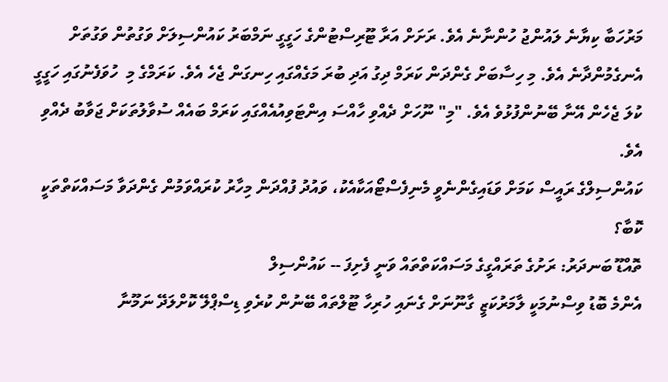މަރުހަބާ ކިޔާނެ ލައުންޖު ހުންނާނެ އެވެ. ރަށަށް އަރާ ޓޫރިސްޓުންގެ ހަގީގީ ނަމްބަރު ކައުންސިލަށް ވަގުތުން ވަގުތަށް އެނގެމުންދާނެ އެވެ. މި ހިސާބަށް ގެންދަން ކަރަމް ދިގު އަދި ބުރަ މަގެއްގައި ހިނގަން ޖެހެ އެވެ. ކަރަމްގެ މި  ހުވަފެނުގައި ހަގީގީ ކުލަ ޖެހެން އޭނާ ބޭނުންފުޅުވެ އެވެ. "މި" ނޫހަށް ދެއްވި ހާއްސަ އިންޓަވިއުއެއްގައި ކަރަމް ބައެއް ސުވާލުތަކަށް ޖަވާބު ދެއްވި އެވެ.
ކައުންސިލްގެ ރައީސް ކަމަށް ވަޑައިގެންނެވީ މެނިފެސްޓޯއަކާއެކު، ވައުދު ފުއްދަން މިހާރު ކުރައްވަމުން ގެންދަވާ މަސައްކަތްތަކީ ކޮބާ؟
ތޮއްޑޫ ބަނދަރު: ރަށުގެ ތަރައްގީގެ މަސައްކަތްތައް ވަނީ ފެށިފަ -- ކައުންސިލް
އެންމެ ބޮޑު ވިސްނުމަކީ ލާމަރުކަޒީ ގާނޫނަށް ގެނައި ހުރިހާ ޓޫލްތައް ބޭނުން ކުރެވި ޑިސްޕްލޭ ކޮށްލަދޭ ނަމޫނާ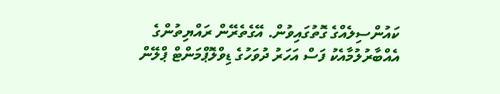ކައުންސިލެއްގެ ގޮތުގައިވުން. އޭގެތެރޭން ރައްޔިތުންގެ އެއްބާރުލުމާއެކު ފަސް އަހަރު ދުވަހުގެ ޑިވްލޮޕްމަންޓް ޕްލޭން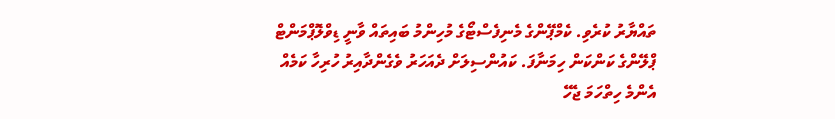ތައްޔާރު ކުރެވި. ކެމްޕޭންގެ މެނިފެސްޓޯގެ މުހިންމު ބައިތައް ވާނީ ޑިވްލޮޕްމަންޓް ޕްލޭންގެ ކަންކަން ހިމަނާފަ. ކައުންސިލަށް ދެއަހަރު ވެގެންދާއިރު ހުރިހާ ކަމެއް އެންމެ ހިތްހަމަ ޖެހޭ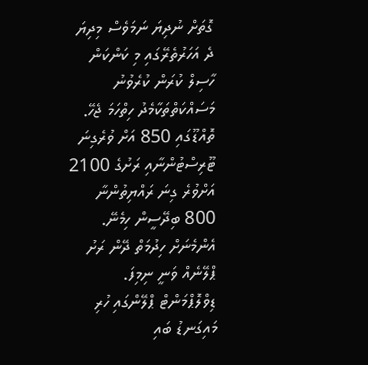ގޮތަށް ނުދިޔަ ނަމަވެސް މިދިޔަ ދެ އަހަރުތެރޭގައި މި ކަންކަން ހާސިލް ކުރަން ކުރެވުނު މަސައްކަތްތަކާމެދު ހިތްހަމަ ޖެހޭ.
ތޮއްޑޫގައި 850 އަށް ވުރެގިނަ ޓޫރިސްޓުންނާއި ރަށުގެ 2100 އަށްވުރެ ގިނަ ރައްޔިތުންނާ 800 ބިދޭސީން ހިމެނޭ. އެންމެނަށް ހިދުމަތް ދޭން ރަށު ޕްލޭނެއް ވަނީ ނިމިފަ. ޑިވްލޮޕްމަންޓް ޕްލޭންގައި ހުރި މައިގަނޑު ބައި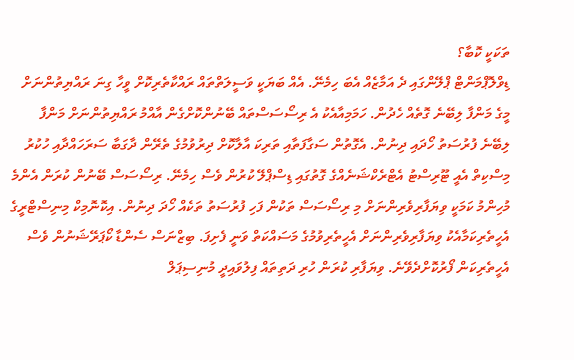ތަކަކީ ކޮބާ؟
ޑިވްލޮޕްމަންޓް ޕްލޭންގައި ދެ އަމާޒެއް އެބަ ހިމެނޭ. އެއް ބަޔަކީ ވަސީލަތްތައް ރައްކާތެރިކޮށް ވީހާ ގިނަ ރައްޔިތުންނަށް މީގެ މަންފާ ލިބޭނެ ގޮތެއް ހެދުން. ހަމަމިއާއެކު އެ ރިސޯސަސްތައް ބޭނުންކޮށްގެން އާއްމު ރައްޔިތުންނަށް މަންފާ ލިބޭނެ ފުރުސަތު ހޯދައި ދިނުން. އެގޮތުން ސަގާފަތާއި ތަރިކަ އާލާކޮށް ދިރުވުމުގެ ތެރޭން ދާގަބާ ސަރަހައްދާއި ހުކުރު މިސްކިތް އެއީ ޓޫރިސްޓު އެޓްރެކްޝަނެއްގެ ގޮތުގައި ޑިސްޕްލޭ ކުރުން ވެސް ހިމެނޭ. ރިސޯސަސް ބޭނުން ކުރަން އެންމެ މުހިންމު ކަމަކީ ވިޔަފާރިވެރިންނަށް މި ރިސޯސަސް ތަކުން ފަހި ފުރުސަތު ތަކެއް ހޯދަ ދިނުން. އިކޮނޮމިކް މިނިސްޓްރީގެ އެހީތެރިކަމާއެކު ވިޔަފާރިވެރިންނަށް އެހީތެރިވުމުގެ މަސައްކަތް ވަނީ ފެށިފަ. ބިޒްނަސް ސެންޑާ ކޯޕަރޭޝަނުން ވެސް އެހީތެރިކަން ފޯރުކޮށްދެވޭނެ. ވިޔަފާރި ކުރަން ހުރި ދަތިތައް ފިލުވައިދީ މުނިސިޕަލް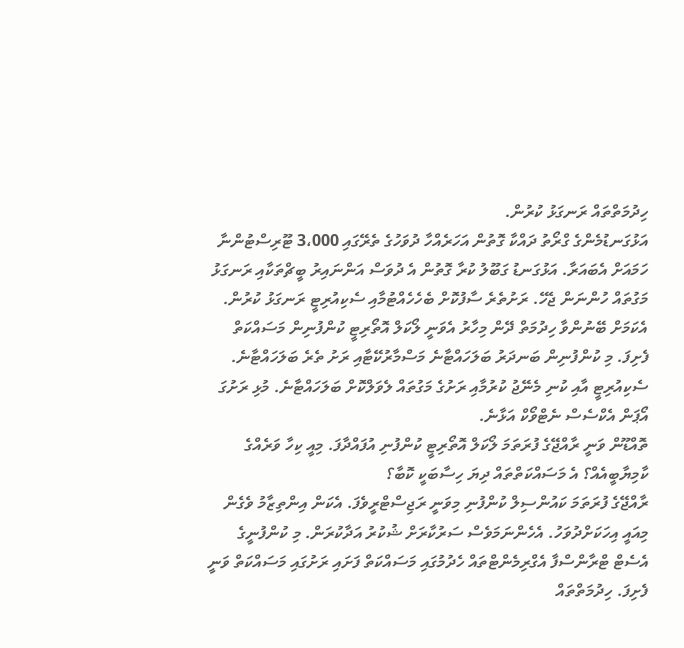ހިދުމަތްތައް ރަނގަޅު ކުރުން.
އަޅުގަނޑުމެންގެ ގްރޯތު ދައްކާ ގޮތުން އަހަރެއްހާ ދުވަހުގެ ތެރޭގައި 3،000 ޓޫރިސްޓުންނާ ހަމައަށް އެބައަރާ. އަޅުގަނޑު ގަބޫލު ކުރާ ގޮތުން އެ ދުވަސް އަންނައިރު ބީޗްތަކާއި ރަނގަޅު މަގުތައް ހުންނަން ޖެހޭ. ރަށުތެރެ ސާފުކޮށް ބެހެހެއްޓުމާއި ސެކިއުރިޓީ ރަނގަޅު ކުރުން. އެކަމަށް ބޭނުންވާ ހިދުމަތް ދޭން މިހާރު އެވަނީ ލޯކަލް އޮތޯރިޓީ ކުންފުނިން މަސައްކަތް ފެށިފަ. މި ކުންފުނިން ބަނދަރު ބަލަހައްޓާނެ މަސްމާރުކޭޓާއި ރަށު ތެރެ ބަލަހައްޓާނެ. ސެކިއުރިޓީ އާއި ކުނި މެނޭޖު ކުރުމާއި ރަށުގެ މަގުތައް ލެވަލްކޮށް ބަލަހައްޓާނެ. މުޅި ރަށުގަ އޯޕަން އެކްސެސް ނެޓްވޯކް އަޅާނެ.
ތޮއްޑޫން ވަނީ ރާއްޖޭގެ ފުރަތަމަ ލޯކަލް އޮތޯރިޓީ ކުންފުނި އުފައްދާފަ. މިއީ ކިހާ ވަރެއްގެ ކާމިޔާބީއެއް؟ އެ މަސައްކަތްތައް ދިޔަ ހިސާބަކީ ކޮބާ؟
ރާއްޖޭގެ ފުރަތަމަ ކައުންސިލް ކުންފުނި މިވަނީ ރަޖިސްޓްރީވެފަ. އެކަން އިންތިޒާމު ވެގެން މިއައީ އިހަކަށްދުވަހު. އެހެންނަމަވެސް ސަރުކާރަށް ޝުކުރު އަދާކުރަން. މި ކުންފުނީގެ އެސެޓް ޓްރާންސްފާ އެގްރިމެންޓްތައް ހެދުމުގައި މަސައްކަތް ފަށައި ރަށުގައި މަސައްކަތް ވަނީ ފެށިފަ. ހިދުމަތްތައް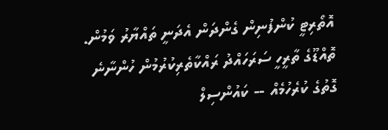އޮތޯރިޓީ ކުންފުނިން ގެންދަން އެދަނީ ތައްޔާރު ވަމުން.
ތޮއްޑޫގެ ތާރީހީ ސަރަހައްދު ރައްކާތެރިކުރުމުން ހުންނާނެ ގޮތުގެ ކުރެހުމެއް -- ކައުންސިލް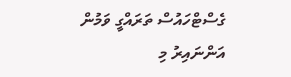ގެސްޓްހައުސް ތަރައްގީ ވަމުން އަންނައިރު މި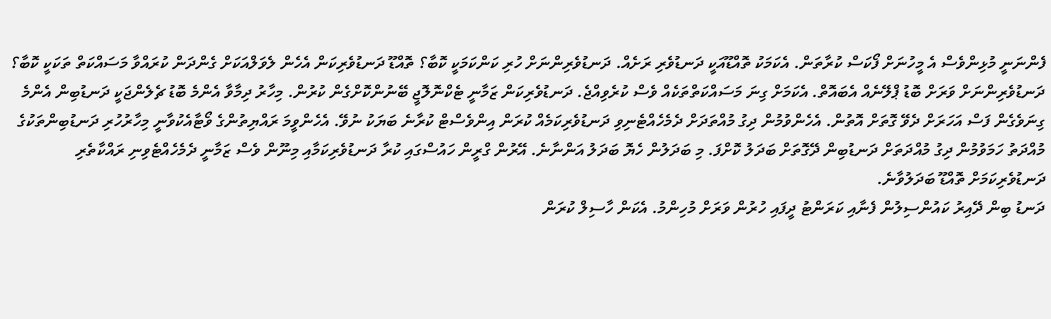ފެންނަނީ މުޅިންވެސް އެ މީހުނަށް ފޯކަސް ކުރާތަން. އެކަމަކު ތޮއްޑޫއަކީ ދަނޑުވެރި ރަށެއް. ދަނޑުވެރިންނަށް ހުރި ކަންކަމަކީ ކޮބާ؟ ތޮއްޑޫ ދަނޑުވެރިކަން އެހެން ލެވަލްއަކަށް ގެންދަން ކުރައްވާ މަސައްކަތް ތަކަކީ ކޮބާ؟
ދަނޑުވެރިންނަށް ވަރަށް ބޮޑު ޕްލޭނެއް އެބައޮތް. އެކަމަށް ގިނަ މަސައްކަތްތަކެއް ވެސް ކުރެވިއްޖެ. ދަނޑުވެރިކަން ޒަމާނީ ޓެކްނޮލޮޖީ ބޭނުންކޮށްގެން ކުރުން. މިހާރު ދިމާވާ އެންމެ ބޮޑު ޗެލެންޖަކީ ދަނޑުބިން އެންމެ ގިނަވެގެން ފަސް އަހަރަށް ދެވޭ ގޮތަށް އޮތުން. އެހެންވުމުން ދިގު މުއްތަދަށް ދެމެހެއްޓެނިވި ދަނޑުވެރިކަމެއް ކުރަން އިންވެސްޓް ކުރާނެ ބަޔަކު ނުވޭ. އެހެންވީމަ ރައްޔިތުންގެ ވޯޓާއެކުވާނީ މިހާރުހުރި ދަނޑުބިންތަކުގެ މުއްދަތު ހަމަވުމުން ދިގު މުއްދަތަށް ދަނޑުބިން ދޭގޮތަށް ބަދަލު ކޮށްފަ. މި ބަދަލުން ހެޔޮ ބަދަލު އަންނާނެ. އޭރުން ގްރީން ހައުސްގައި ކުރާ ދަނޑުވެރިކަމާއި މިނޫން ވެސް ޒަމާނީ ދެމެހެއްޓެވިނި ރައްކާތެރި ދަނޑުވެރިކަމަށް ތޮއްޑޫ ބަދަލުވާނެ.
ދަނޑު ބިން ދޭއިރު ކައުންސިލުން ފެނާއި ކަރަންޓު ދީފައި ހުރުން ވަރަށް މުހިންމު. އެކަން ހާސިލް ކުރަން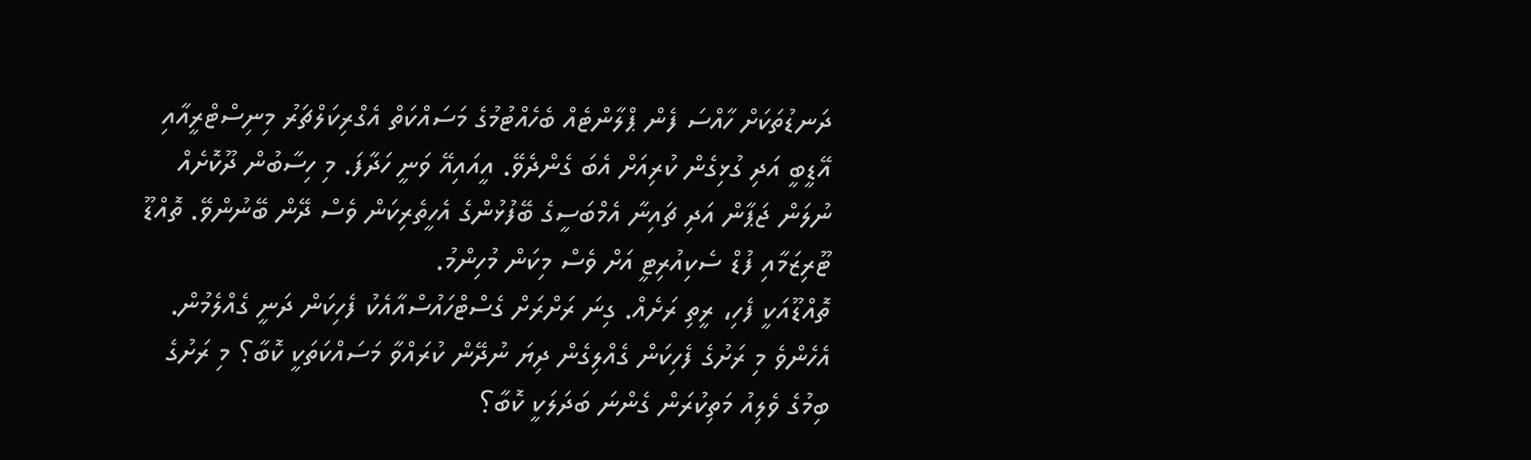ދަނޑުތަކަށް ހާއްސަ ފެން ޕްލާންޓެއް ބެހެއްޓުމުގެ މަސައްކަތް އެގްރިކަލްޗަރު މިނިސްޓްރީއާއި އޭޑީބީ އަދި ގުޅިގެން ކުރިއަށް އެބަ ގެންދެވޭ. އީއައިއޭ ވަނީ ހަދާފަ. މި ހިސާބުން ދޫކޮށެއް ނުލަން ޖަޕާން އަދި ޗައިނާ އެމްބަސީގެ ބޭފުޅުންގެ އެހީތެރިކަން ވެސް ދޭން ބޭނުންވޭ. ތޮއްޑޫ ޓޫރިޒަމާއި ފުޑް ސެކިއުރިޓީ އަށް ވެސް މިކަން މުހިންމު.
ތޮއްޑޫއަކީ ފެހި، ރީތި ރަށެއް. ގިނަ ރަށްރަށް ގެސްޓްހައުސްއާއެކު ފެހިކަން ދަނީ ގެއްލެމުން. އެހެންވެ މި ރަށުގެ ފެހިކަން ގެއްލިގެން ދިޔަ ނުދޭން ކުރައްވާ މަސައްކަތަކީ ކޮބާ؟ މި ރަށުގެ ބިމުގެ ވެލިއު މަތިކުރަން ގެންނަ ބަދަލަކީ ކޮބާ؟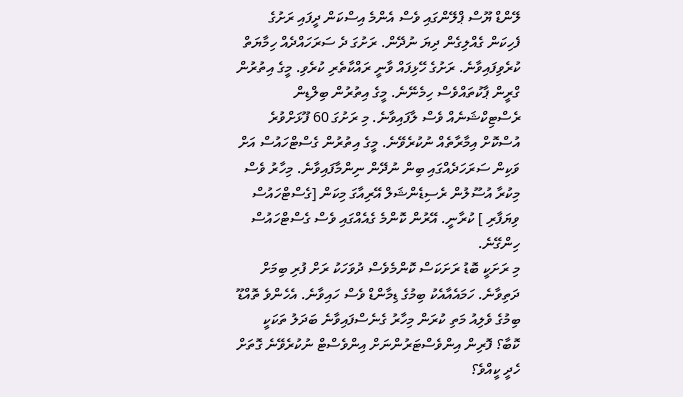ލޭންޑް ޔޫސް ޕްލޭންގައި ވެސް އެންމެ އިސްކަން ދީފައި ރަށުގެ ފެހިކަން ގެއްލިގެން ދިޔަ ނުދޭން. ރަށުގަ ދެ ސަރަހައްދެއް ހިމާޔަތް ކުރެވިފައިވާނެ. ރަށުގެ ހޭޅިފައް ވާނީ ރައްކާތެރި ކުރެވި. މީގެ އިތުރުން ގްރީން ޕާކުތައްވެސް ހިމެނޭނެ. މީގެ އިތުރުން ބިލްޑިން ރެސްޓިކްޝަނެއް ވެސް ލާފައިވާނެ. މި ރަށުގަ 60 ފޫޅަށްވުރެ އުސްކޮށް އިމާރާތެއް ނުކުރެވޭނެ. މީގެ އިތުރުން ގެސްޓްހައުސް އަށް ވަކިން ސަރަހަދެއްގައި ބިން ނުދޭން ނިންމާފައިވާނެ. މިހާރު ވެސް މިކުރާ އުސޫލުން ރެސިޑެންޝަލް އޭރިއާގަ މިކަން [ގެސްޓްހައުސް ވިޔަފާރި ] ކުރާނީ. އޭރުން ކޮންމެ ގެއެއްގައި ވެސް ގެސްޓްހައުސް ހިންގޭނެ.
މި ރަށަކީ ބޮޑު ރަށަކަސް ކޮންމެވެސް ދުވަހަކު ރަށް ފުރި ބިމަށް ދަތިވާނެ. ހަމައެއާއެކު ބިމުގެ ޑިމާންޑް ވެސް ހައިވާނެ. އެހެންވެ ތޮއްޑޫ ބިމުގެ ވެލިއު މަތި ކުރަން މިހާރު ގެނެސްފައިވާނެ ބަދަލު ތަކަކީ ކޮބާ؟ ފޮރިން އިންވެސްޓަރުންނަށް އިންވެސްޓް ނުކުރެވޭނެ ގޮތަށް ހެދީ ކީއްވެ؟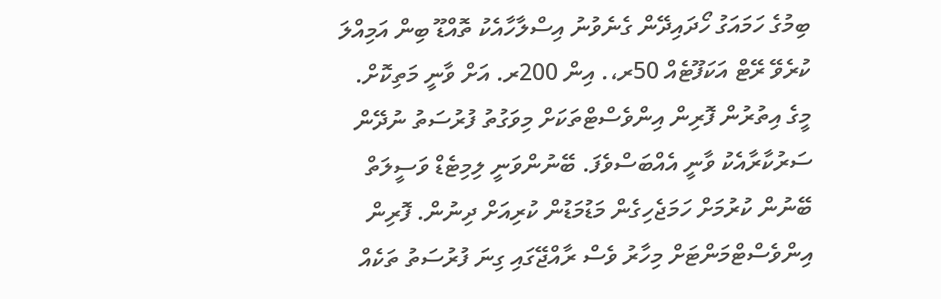ބިމުގެ ހަމައަގު ހޯދައިދޭން ގެނެވުނު އިސްލާހާއެކު ތޮއްޑޫ ބިން އަމިއްލަ ކުރެވޭ ރޭޓް އަކަފޫޓެއް 50ރ،. އިން 200ރ. އަށް ވާނީ މަތިކޮށް. މީގެ އިތުރުން ފޮރިން އިންވެސްޓްތަކަށް މިވަގުތު ފުރުސަތު ނުދޭން ސަރުކާރާއެކު ވާނީ އެއްބަސްވެފަ. ބޭނުންވަނީ ލިމިޓެޑް ވަސީލަތް ބޭނުން ކުރުމަށް ހަމަޖެހިގެން މަޑުމަޑުން ކުރިއަށް ދިނުން. ފޮރިން އިންވެސްޓްމަންޓަށް މިހާރު ވެސް ރާއްޖޭގައި ގިނަ ފުރުސަތު ތަކެއް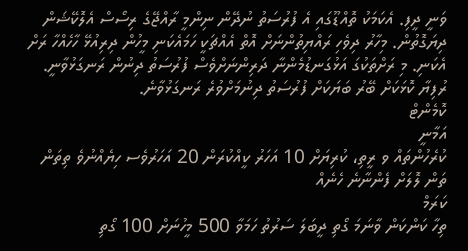ވަނީ ދީފި. އެކަމަކު ތޮއްޑޫގައި އެ ފުރުސަތު ނުދޭން ނިންމީ ރާއްޖޭގެ ރިސޯސް އެލޮކޭޝަން ދިޔަގޮތުން. މިހާރު ދިވެހި ރައްޔިތުންނަށް އޮތް އެއްޗަކީ ހަމައެކަނި މީހުން ދިރިއުޅޭ ހާހެއްހާ ރަށް އެކަނި. މި ރަށްތަކުގަ އަޅުގަނޑުމެންނާ ދަރިންނަށްވެސް ފުރުސަތު ދިނުން ރަނގަޅުވާނީ. ރުފިޔާ ކޮޅަކަށް ބޭރު ބަޔަކަށް ފުރުސަތު ދިނުމަށްވުރެ ރަނގަޅުވާނެ.
ކޮމެންޓް
އަމާނީ
ކުރެހުންތައް ވ ރީތި، ކުރިޔަށް 10 އަހަރު ކީއްކުރަން 20 އަހަރުވެސ ހިޔެއްނުވެ ތިތަން ތަން ލޮލަށް ފެންނާނެ ހެނެއް
ކަރަމް
ތިހާ ކަންކަން ވާނަމަ ގޯތި ދީބަލަ ސަރުތު ހަމަވާ 500 މީހުނަށް 100 ގޯތި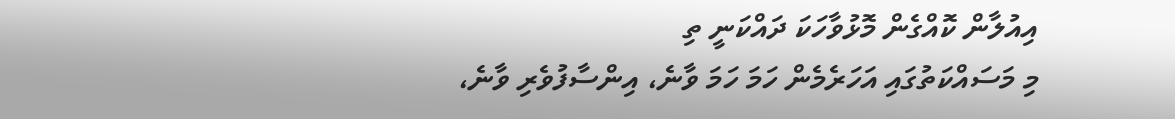އިއުލާން ކޮއްގެން މޮޅުވާހަކަ ދައްކަނީ ތި
މި މަސައްކަތުގައި އަހަރެމެން ހަމަ ހަމަ ވާނެ، އިންސާފުވެރި ވާނެ،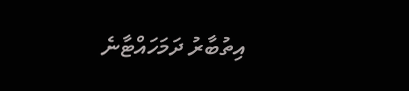އިތުބާރު ދަމަހައްޓާނެ